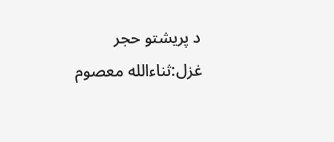د پریشتو حجر
غزل:ثناءالله معصوم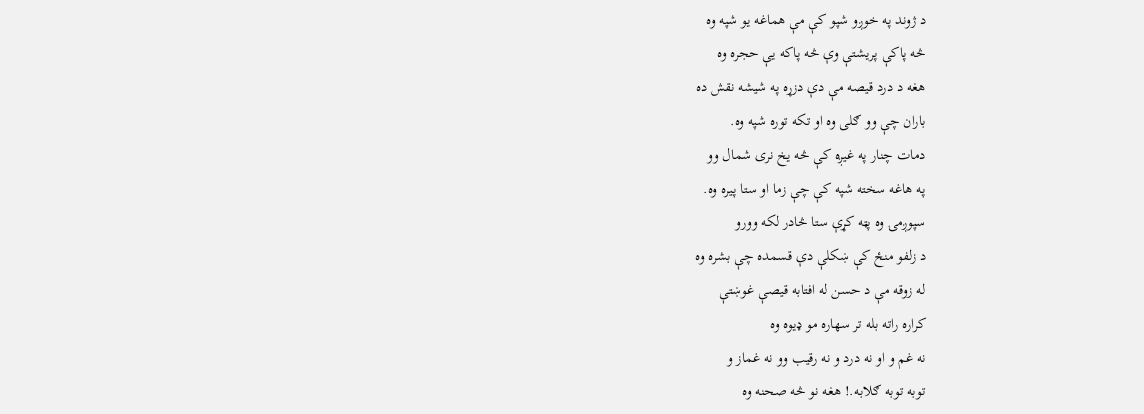د ژوند په خوږو شپو کې مې هماغه یو شپه وه
څه پاکې پریشتې وې څه پاکه یې حجره وه
هغه د درد قیصه مې دې دزړه په شیشه نقش ده
باران چې وو ګلی وه او تکه توره شپه وه.
دمات چنار په غيږه کې څه یخ نری شمال وو
په هاغه سخته شپه کې چې زما او ستا پیره وه.
سپوږمۍ وه پټه کړې ستا څادر لکه وورو
د زلفو منځ کې ښکلې دې قسمده چې بشره وه
له زوقه مې د حسن له افتابه قیصې غوښتې
کراره راته بله تر سهاره مو ډيوه وه
نه غم و او نه درد و نه رقيب وو نه غماز و
توبه توبه ګلابه.! هغه نو څه صحنه وه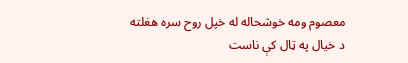معصوم ومه خوشحاله له خپل روح سره هغلته
د خیال په ټال کې ناست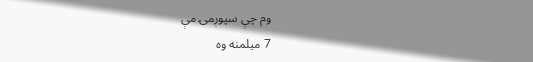وم چې سپوږمۍ مې
7 میلمنه وه